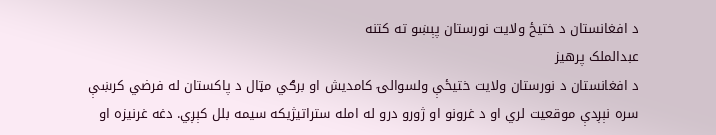د افغانستان د ختیځ ولایت نورستان پېښو ته کتنه
عبدالملک پرهیز
د افغانستان د نورستان ولایت ختیځې ولسوالۍ کامدیش او برګي مټال د پاکستان له فرضي کرښې سره نېږدې موقعیت لري او د غرونو او ژورو درو له امله ستراتیژیکه سیمه بلل کېږي. دغه غرنیزه او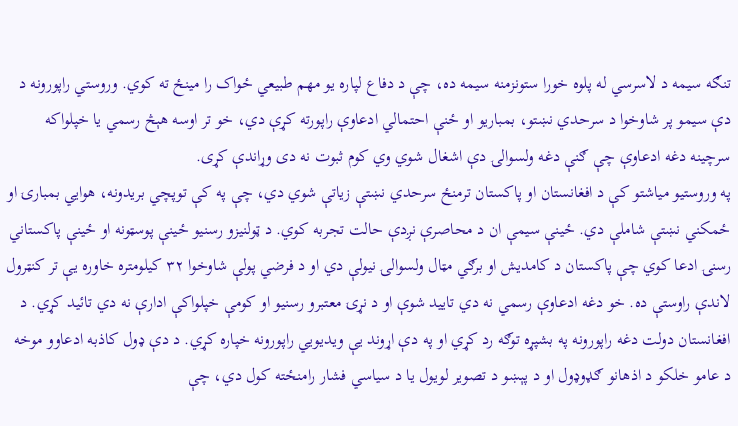تنګه سیمه د لاسرسي له پلوه خورا ستونزمنه سیمه ده، چې د دفاع لپاره یو مهم طبیعي ځواک را مینځ ته کوي. وروستي راپورونه د دې سیمو پر شاوخوا د سرحدي نښتو، بمباریو او ځنې احتمالي ادعاوې راپورته کړې دي، خو تر اوسه هېڅ رسمي یا خپلواکه سرچینه دغه ادعاوې چې ګنې دغه ولسوالۍ دې اشغال شوي وي کوم ثبوت نه دی وړاندې کړی.
په وروستیو میاشتو کې د افغانستان او پاکستان ترمنځ سرحدي نښتې زیاتې شوي دي، چې په کې توپچي بریدونه، هوايي بمبارۍ او ځمکني نښتې شاملې دي. ځینې سیمې ان د محاصرې نږدې حالت تجربه کوي. د ټولنیزو رسنیو ځینې پوسټونه او ځینې پاکستاني رسنۍ ادعا کوي چې پاکستان د کامدیش او برګي مټال ولسوالۍ نیولې دي او د فرضي پولې شاوخوا ۳۲ کیلومتره خاوره یې تر کنټرول لاندې راوستې ده. خو دغه ادعاوې رسمي نه دي تایید شوې او د نړۍ معتبرو رسنیو او کومې خپلواکې ادارې نه دي تائید کړي. د افغانستان دولت دغه راپورونه په بشپړه توګه رد کړي او په دې اړوند یې ویدیویي راپورونه خپاره کړي. د دې ډول کاذبه ادعاوو موخه د عامو خلکو د اذهانو ګډوډول او د پېښو د تصویر لویول یا د سیاسي فشار رامنځته کول دي، چې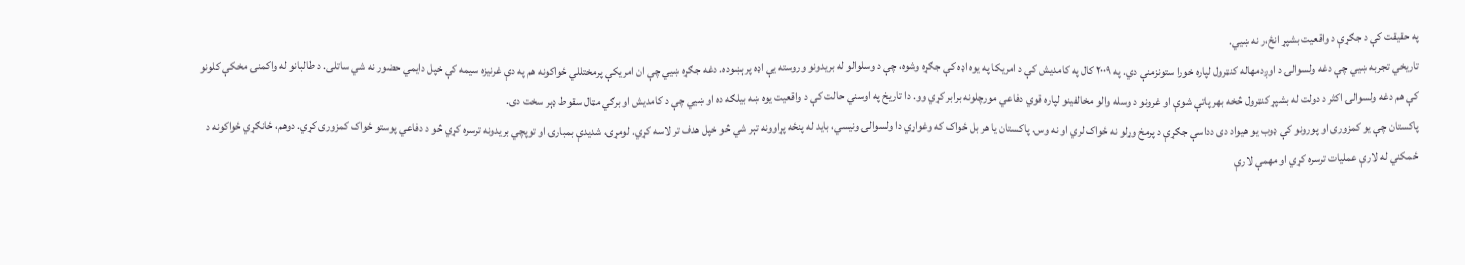په حقیقت کې د جګړې د واقعیت بشپړ انځ،ر نه ښيي.
تاریخي تجربه ښيي چې دغه ولسوالۍ د اوږدمهاله کنټرول لپاره خورا ستونزمنې دي. په ۲۰۰۹ کال په کامدیش کې د امریکا په یوه اډه کې جګړه وشوه، چې د وسلوالو له بریدونو وروسته یې اډه پرېښوده. دغه جګړه ښيي چې ان امریکې پرمختللي ځواکونه هم په دې غرنیزه سیمه کې خپل دایمي حضور نه شي ساتلی. د طالبانو له واکمنۍ مخکې کلونو کې هم دغه ولسوالۍ اکثر د دولت له بشپړ کنټرول څخه بهر پاتې شوې او غرونو د وسله والو مخالفینو لپاره قوي دفاعي مورچلونه برابر کړي وو. دا تاریخ په اوسني حالت کې د واقعیت یوه ښه بیلګه ده او ښيي چې د کامدیش او برګي مټال سقوط ډېر سخت دی.
پاکستان چې یو کمزوری او پورونو کې ډوب یو هیواد دی دداسې جګړې د پرمخ وړلو نه ځواک لري او نه وس. پاکستان یا هر بل ځواک که وغواړي دا ولسوالۍ ونیسي، باید له پنځه پړاوونه تېر شي څو خپل هدف تر لاسه کړي. لومړی، شدیدې بمبارۍ او توپچي بریدونه ترسره کړي څو د دفاعي پوستو ځواک کمزوری کړي. دوهم، ځانګړي ځواکونه د ځمکني له لارې عملیات ترسره کړي او مهمې لارې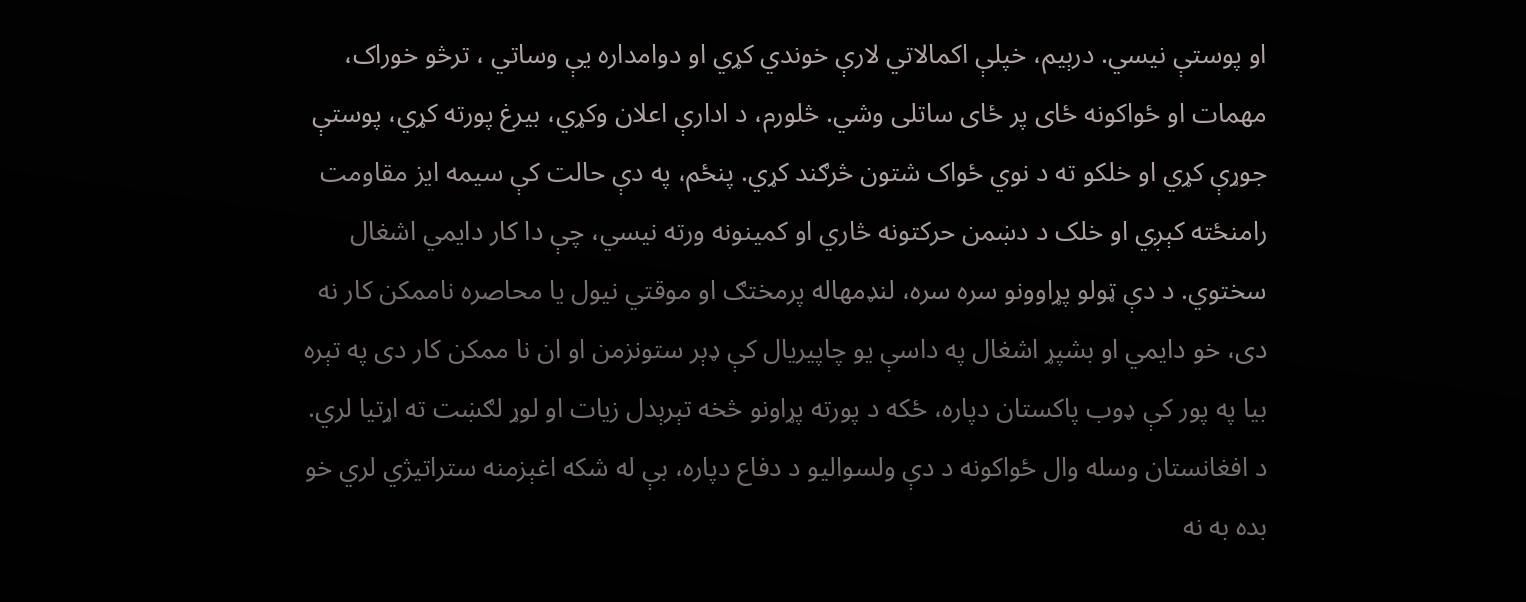او پوستې نیسي. درېیم، خپلې اکمالاتي لارې خوندي کړي او دوامداره یې وساتي ، ترڅو خوراک، مهمات او ځواکونه ځای پر ځای ساتلی وشي. څلورم، د ادارې اعلان وکړي، بیرغ پورته کړي، پوستې جوړې کړي او خلکو ته د نوي ځواک شتون څرګند کړي. پنځم، په دې حالت کې سیمه ایز مقاومت رامنځته کېږي او خلک د دښمن حرکتونه څاري او کمینونه ورته نیسي، چې دا کار دایمي اشغال سختوي. د دې ټولو پړاوونو سره سره، لنډمهاله پرمختګ او موقتي نیول یا محاصره ناممکن کار نه دی، خو دایمي او بشپړ اشغال په داسې یو چاپیریال کې ډېر ستونزمن او ان نا ممکن کار دی په تېره بیا په پور کې ډوب پاکستان دپاره، ځکه د پورته پړاونو څخه تېرېدل زیات او لوړ لګښت ته اړتیا لري.
د افغانستان وسله وال ځواکونه د دې ولسوالیو د دفاع دپاره، بې له شکه اغېزمنه ستراتیژي لري خو بده به نه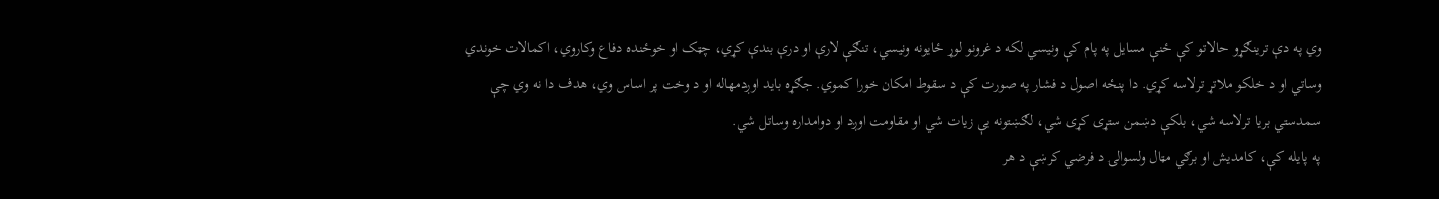وي په دې ترینګړو حالاتو کې ځنې مسایل په پام کې ونیسي لکه د غرونو لوړ ځایونه ونیسي، تنګې لارې او درې بندې کړي، چټک او خوځنده دفاع وکاروي، اکمالات خوندي وساتي او د خلکو ملاتړ ترلاسه کړي. دا پنځه اصول د فشار په صورت کې د سقوط امکان خورا کموي. جګړه باید اوږدمهاله او د وخت پر اساس وي، هدف دا نه وي چې سمدستي بریا ترلاسه شي، بلکې دښمن ستړی کړی شي، لګښتونه یې زیات شي او مقاومت اوږد او دوامداره وساتل شي.
په پایله کې، کامدیش او برګي مټال ولسوالۍ د فرضي کرښې د هر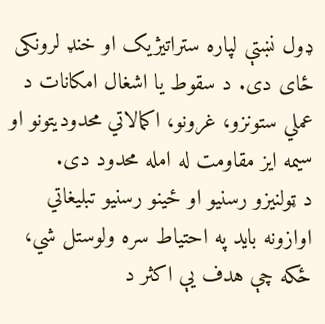ډول نښتې لپاره ستراتیژیک او خنډ لرونکی ځای دی. د سقوط یا اشغال امکانات د عملي ستونزو، غرونو، اکمالاتي محدودیتونو او سیمه ایز مقاومت له امله محدود دی.
د ټولنیزو رسنیو او ځینو رسنیو تبلیغاتي اوازونه باید په احتیاط سره ولوستل شي، ځکه چې هدف یې اکثر د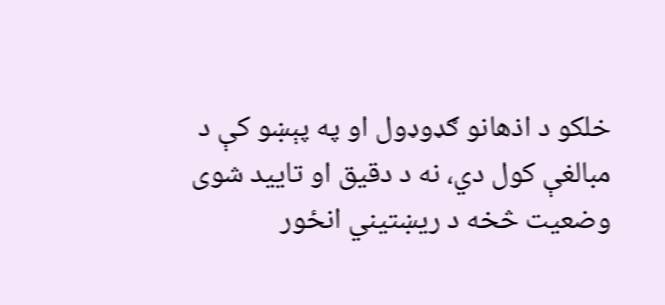خلکو د اذهانو ګډوډول او په پېښو کې د مبالغې کول دي، نه د دقیق او تایید شوی وضعیت څخه د ریښتیني انځور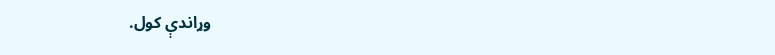وړاندې کول.